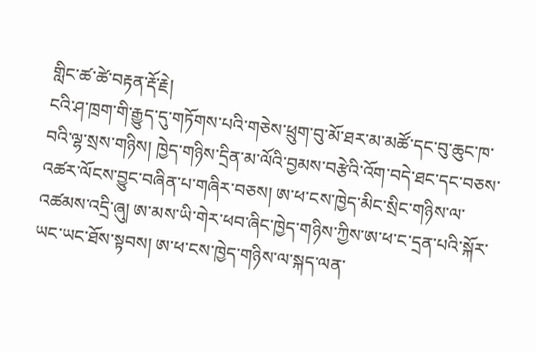གླིང་ཚ་ཚེ་བརྟན་རྡོ་རྗེ།
ངའི་ཤ་ཁྲག་གི་རྒྱུད་དུ་གཏོགས་པའི་གཅེས་ཕྲུག་བུ་མོ་ཐར་མ་མཚོ་དང་བུ་ཆུང་ཁ་བའི་ལྷ་སྲས་གཉིས། ཁྱེད་གཉིས་དྲིན་མ་ལོའི་བྱམས་བརྩེའི་འོག་བདེ་ཐང་དང་བཅས་འཚར་ལོངས་བྱུང་བཞིན་པ་གཞིར་བཅས། ཨ་ཕ་ངས་ཁྱེད་མིང་སྲིང་གཉིས་ལ་འཚམས་འདྲི་ཞུ། ཨ་མས་ཡི་གེར་ཕབ་ཞིང་ཁྱེད་གཉིས་ཀྱིས་ཨ་ཕ་ང་དྲན་པའི་སྐོར་ཡང་ཡང་ཐོས་སྟབས། ཨ་ཕ་ངས་ཁྱེད་གཉིས་ལ་སྐད་ལན་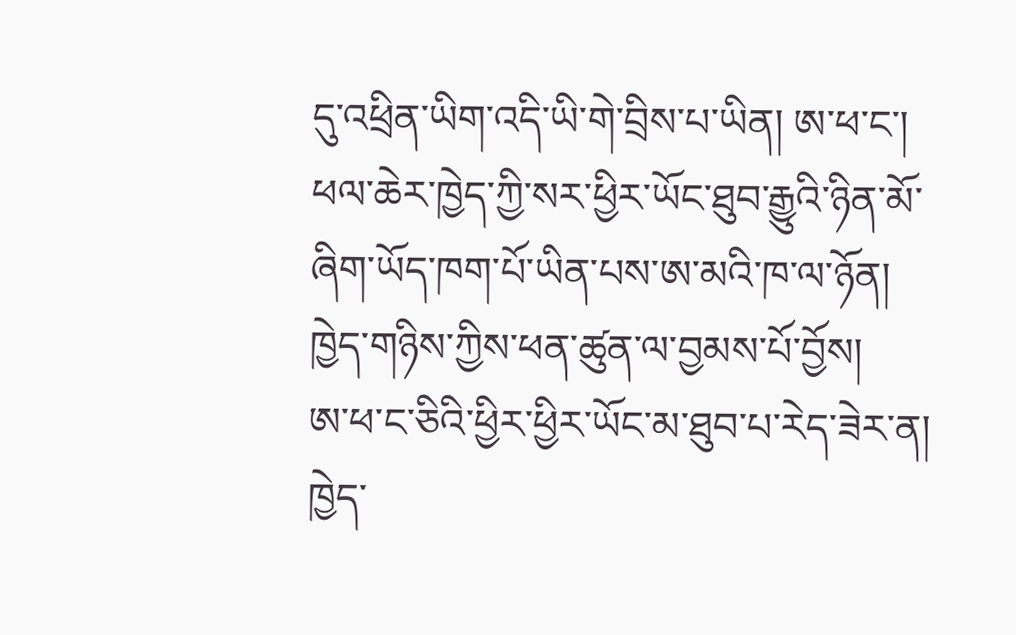དུ་འཕྲིན་ཡིག་འདི་ཡི་གེ་བྲིས་པ་ཡིན། ཨ་ཕ་ང་། ཕལ་ཆེར་ཁྱེད་ཀྱི་སར་ཕྱིར་ཡོང་ཐུབ་རྒྱུའི་ཉིན་མོ་ཞིག་ཡོད་ཁག་པོ་ཡིན་པས་ཨ་མའི་ཁ་ལ་ཉོན། ཁྱེད་གཉིས་ཀྱིས་ཕན་ཚུན་ལ་བྱམས་པོ་བྱོས།
ཨ་ཕ་ང་ཅིའི་ཕྱིར་ཕྱིར་ཡོང་མ་ཐུབ་པ་རེད་ཟེར་ན། ཁྱེད་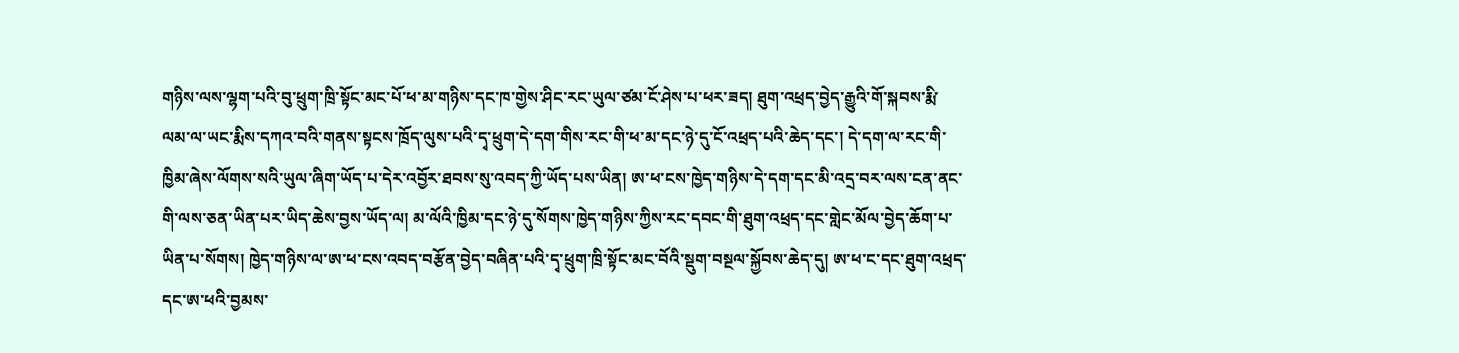གཉིས་ལས་ལྷག་པའི་བུ་ཕྲུག་ཁྲི་སྟོང་མང་པོ་ཕ་མ་གཉིས་དང་ཁ་གྱེས་ཤིང་རང་ཡུལ་ཙམ་ངོ་ཤེས་པ་ཕར་ཟད། ཐུག་འཕྲད་བྱེད་རྒྱུའི་གོ་སྐབས་རྨི་ལམ་ལ་ཡང་རྨིས་དཀའ་བའི་གནས་སྟངས་ཁྲོད་ལུས་པའི་དྭ་ཕྲུག་དེ་དག་གིས་རང་གི་ཕ་མ་དང་ཉེ་དུ་ངོ་འཕྲད་པའི་ཆེད་དང་། དེ་དག་ལ་རང་གི་ཁྱིམ་ཞེས་ལོགས་སའི་ཡུལ་ཞིག་ཡོད་པ་དེར་འབྱོར་ཐབས་སུ་འབད་ཀྱི་ཡོད་པས་ཡིན། ཨ་ཕ་ངས་ཁྱེད་གཉིས་དེ་དག་དང་མི་འདྲ་བར་ལས་ངན་ནང་གི་ལས་ཅན་ཡིན་པར་ཡིད་ཆེས་བྱས་ཡོད་ལ། མ་ལོའི་ཁྱིམ་དང་ཉེ་དུ་སོགས་ཁྱེད་གཉིས་ཀྱིས་རང་དབང་གི་ཐུག་འཕྲད་དང་གླེང་མོལ་བྱེད་ཆོག་པ་ཡིན་པ་སོགས། ཁྱེད་གཉིས་ལ་ཨ་ཕ་ངས་འབད་བརྩོན་བྱེད་བཞིན་པའི་དྭ་ཕྲུག་ཁྲི་སྟོང་མང་བོའི་སྡུག་བསྔལ་སྐྱོབས་ཆེད་དུ། ཨ་ཕ་ང་དང་ཐུག་འཕྲད་དང་ཨ་ཕའི་བྱམས་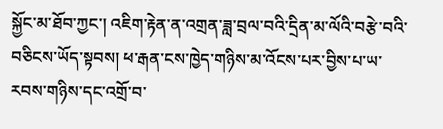སྐྱོང་མ་ཐོབ་ཀྱང་། འཇིག་རྟེན་ན་འགྲན་ཟླ་བྲལ་བའི་དྲིན་མ་ལོའི་བརྩེ་བའི་བཅིངས་ཡོད་སྟབས། ཕ་རྒན་ངས་ཁྱེད་གཉིས་མ་འོངས་པར་བྱིས་པ་ཡ་རབས་གཉིས་དང་འགྲོ་བ་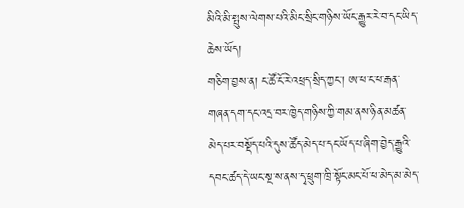མིའི་མི་སྤུས་ལེགས་པའི་མིང་སྲིང་གཉིས་ཡོང་རྒྱུར་རེ་བ་དང་ཡིད་ཆེས་ཡོད།
གཅིག་བྱས་ན། ང་ཚོ་ངོ་རེ་འཕྲད་སྲིད་ཀྱང་། ཨ་ཕ་ང་ཕ་རྒན་གཞན་དག་དང་འདྲ་བར་ཁྱེད་གཉིས་ཀྱི་གམ་ནས་ཉིན་མཚན་མེད་པར་བསྡོད་པའི་དུས་ཚོད་མེད་པ་དང་ཡོད་པ་ཞིག་བྱེད་རྒྱུའི་དབང་ཚད་དེ་ཡང་སྔ་ས་ནས་དྭ་ཕྲུག་ཁྲི་སྟོང་མང་པོ་ཕ་མེད་མ་མེད་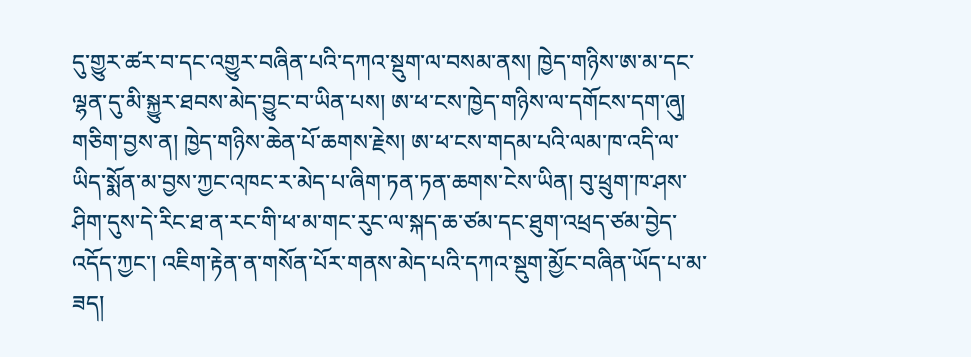དུ་གྱུར་ཚར་བ་དང་འགྱུར་བཞིན་པའི་དཀའ་སྡུག་ལ་བསམ་ནས། ཁྱེད་གཉིས་ཨ་མ་དང་ལྷན་དུ་མི་སྐྱུར་ཐབས་མེད་བྱུང་བ་ཡིན་པས། ཨ་ཕ་ངས་ཁྱེད་གཉིས་ལ་དགོངས་དག་ཞུ། གཅིག་བྱས་ན། ཁྱེད་གཉིས་ཆེན་པོ་ཆགས་རྗེས། ཨ་ཕ་ངས་གདམ་པའི་ལམ་ཁ་འདི་ལ་ཡིད་སྨོན་མ་བྱས་ཀྱང་འཁང་ར་མེད་པ་ཞིག་ཏན་ཏན་ཆགས་ངེས་ཡིན། བུ་ཕྲུག་ཁ་ཤས་ཤིག་དུས་དེ་རིང་ཐ་ན་རང་གི་ཕ་མ་གང་རུང་ལ་སྐད་ཆ་ཙམ་དང་ཐུག་འཕྲད་ཙམ་བྱེད་འདོད་ཀྱང་། འཇིག་རྟེན་ན་གསོན་པོར་གནས་མེད་པའི་དཀའ་སྡུག་མྱོང་བཞིན་ཡོད་པ་མ་ཟད།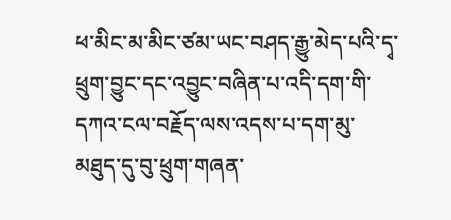ཕ་མིང་མ་མིང་ཙམ་ཡང་བཤད་རྒྱུ་མེད་པའི་དྭ་ཕྲུག་བྱུང་དང་འབྱུང་བཞིན་པ་འདི་དག་གི་དཀའ་ངལ་བརྗོད་ལས་འདས་པ་དག་མུ་མཐུད་དུ་བུ་ཕྲུག་གཞན་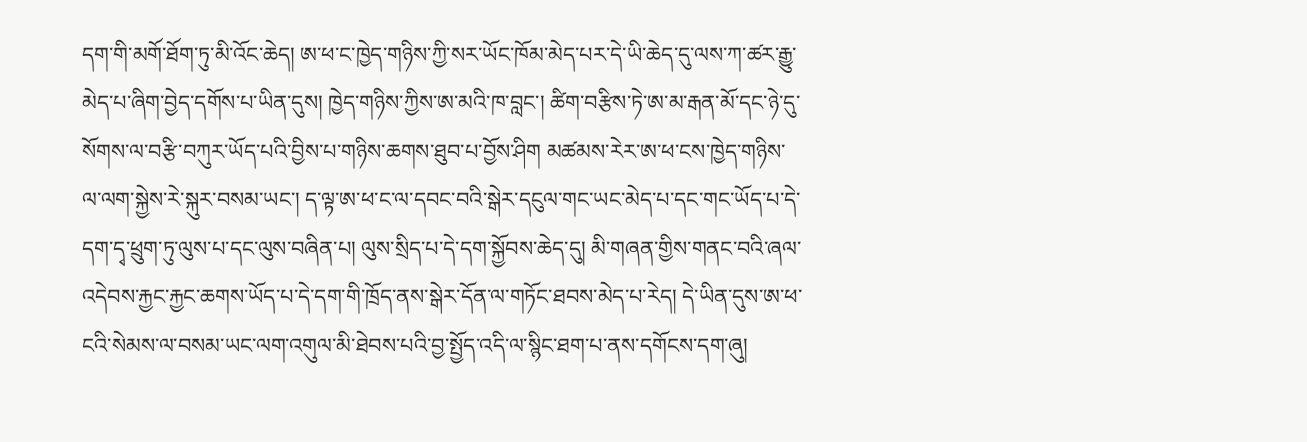དག་གི་མགོ་ཐོག་ཏུ་མི་འོང་ཆེད། ཨ་ཕ་ང་ཁྱེད་གཉིས་ཀྱི་སར་ཡོང་ཁོམ་མེད་པར་དེ་ཡི་ཆེད་དུ་ལས་ཀ་ཚར་རྒྱུ་མེད་པ་ཞིག་བྱེད་དགོས་པ་ཡིན་དུས། ཁྱེད་གཉིས་ཀྱིས་ཨ་མའི་ཁ་བླང་། ཚིག་བརྩིས་ཏེ་ཨ་མ་རྒན་མོ་དང་ཉེ་དུ་སོགས་ལ་བརྩི་བཀུར་ཡོད་པའི་བྱིས་པ་གཉིས་ཆགས་ཐུབ་པ་བྱོས་ཤིག མཚམས་རེར་ཨ་ཕ་ངས་ཁྱེད་གཉིས་ལ་ལག་སྐྱེས་རེ་སྐུར་བསམ་ཡང་། ད་ལྟ་ཨ་ཕ་ང་ལ་དབང་བའི་སྒེར་དངུལ་གང་ཡང་མེད་པ་དང་གང་ཡོད་པ་དེ་དག་དྭ་ཕྲུག་ཏུ་ལུས་པ་དང་ལུས་བཞིན་པ། ལུས་སྲིད་པ་དེ་དག་སྐྱོབས་ཆེད་དུ། མི་གཞན་གྱིས་གནང་བའི་ཞལ་འདེབས་རྐྱང་རྐྱང་ཆགས་ཡོད་པ་དེ་དག་གི་ཁྲོད་ནས་སྒེར་དོན་ལ་གཏོང་ཐབས་མེད་པ་རེད། དེ་ཡིན་དུས་ཨ་ཕ་ངའི་སེམས་ལ་བསམ་ཡང་ལག་འགུལ་མི་ཐེབས་པའི་བྱ་སྤྱོད་འདི་ལ་སྙིང་ཐག་པ་ནས་དགོངས་དག་ཞུ།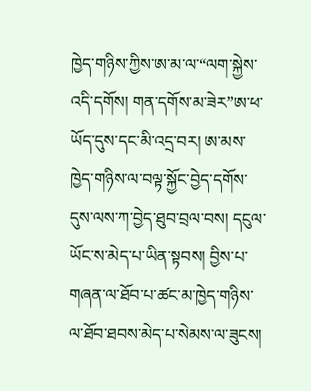ཁྱེད་གཉིས་ཀྱིས་ཨ་མ་ལ་“ལག་སྐྱེས་འདི་དགོས། གན་དགོས་མ་ཟེར”ཨ་ཕ་ཡོད་དུས་དང་མི་འདྲ་བར། ཨ་མས་ཁྱེད་གཉིས་ལ་བལྟ་སྐྱོང་བྱེད་དགོས་དུས་ལས་ཀ་བྱེད་ཐུབ་བྲལ་བས། དངུལ་ཡོང་ས་མེད་པ་ཡིན་སྟབས། བྱིས་པ་གཞན་ལ་ཐོབ་པ་ཚང་མ་ཁྱེད་གཉིས་ལ་ཐོབ་ཐབས་མེད་པ་སེམས་ལ་ཟུངས།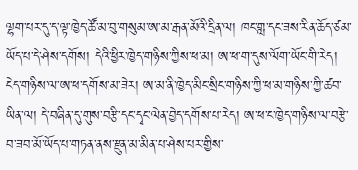ལྷག་པར་དུ་ད་ལྟ་ཁྱེད་ཚོ་མ་བུ་གསུམ་ཨ་མ་རྒན་མོའི་དྲིན་ལ། ཁང་གླ་དང་ཟས་རིན་ཆོད་ཙམ་ཡོད་པ་དེ་ཤེས་དགོས། དེའི་ཕྱིར་ཁྱེད་གཉིས་ཀྱིས་ཕ་མ། ཨ་ཕ་ག་དུས་ལོག་ཡོང་གི་རེད། ངེད་གཉིས་ལ་ཨ་ཕ་དགོས་མ་ཟེར། ཨ་མ་ནི་ཁྱེད་མིང་སྲིང་གཉིས་ཀྱི་ཕ་མ་གཉིས་ཀྱི་ཚབ་ཡིན་ལ། དེ་བཞིན་དུ་གུས་བརྩི་དང་དྭང་ལེན་བྱེད་དགོས་པ་རེད། ཨ་ཕ་ང་ཁྱེད་གཉིས་ལ་བརྩེ་བ་ཟབ་མོ་ཡོད་པ་གཏན་ནས་རྫུན་མ་མིན་པ་ཤེས་པར་གྱིས་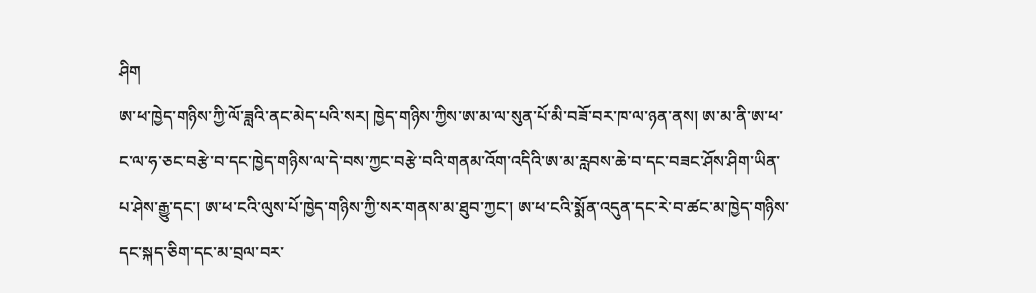ཤིག
ཨ་ཕ་ཁྱེད་གཉིས་ཀྱི་ལོ་ཟླའི་ནང་མེད་པའི་སར། ཁྱེད་གཉིས་ཀྱིས་ཨ་མ་ལ་སུན་པོ་མི་བཟོ་བར་ཁ་ལ་ཉན་ནས། ཨ་མ་ནི་ཨ་ཕ་ང་ལ་ཧ་ཅང་བརྩེ་བ་དང་ཁྱེད་གཉིས་ལ་དེ་བས་ཀྱང་བརྩེ་བའི་གནམ་འོག་འདིའི་ཨ་མ་རླབས་ཆེ་བ་དང་བཟང་ཤོས་ཤིག་ཡིན་པ་ཤེས་རྒྱུ་དང་། ཨ་ཕ་ངའི་ལུས་པོ་ཁྱེད་གཉིས་ཀྱི་སར་གནས་མ་ཐུབ་ཀྱང་། ཨ་ཕ་ངའི་སྨོན་འདུན་དང་རེ་བ་ཚང་མ་ཁྱེད་གཉིས་དང་སྐད་ཅིག་དང་མ་བྲལ་བར་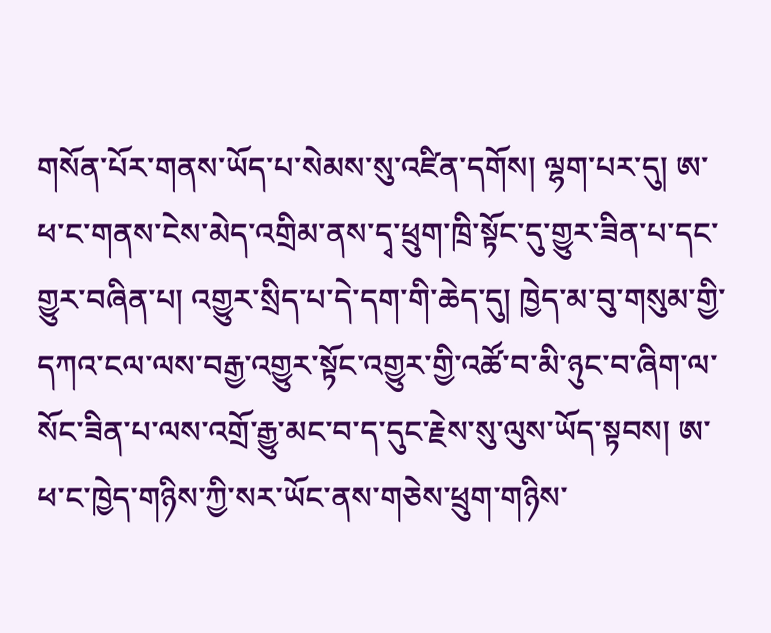གསོན་པོར་གནས་ཡོད་པ་སེམས་སུ་འཛིན་དགོས། ལྷག་པར་དུ། ཨ་ཕ་ང་གནས་ངེས་མེད་འགྲིམ་ནས་དྭ་ཕྲུག་ཁྲི་སྟོང་དུ་གྱུར་ཟིན་པ་དང་གྱུར་བཞིན་པ། འགྱུར་སྲིད་པ་དེ་དག་གི་ཆེད་དུ། ཁྱེད་མ་བུ་གསུམ་གྱི་དཀའ་ངལ་ལས་བརྒྱ་འགྱུར་སྟོང་འགྱུར་གྱི་འཚོ་བ་མི་ཉུང་བ་ཞིག་ལ་སོང་ཟིན་པ་ལས་འགྲོ་རྒྱུ་མང་བ་ད་དུང་རྗེས་སུ་ལུས་ཡོད་སྟབས། ཨ་ཕ་ང་ཁྱེད་གཉིས་ཀྱི་སར་ཡོང་ནས་གཅེས་ཕྲུག་གཉིས་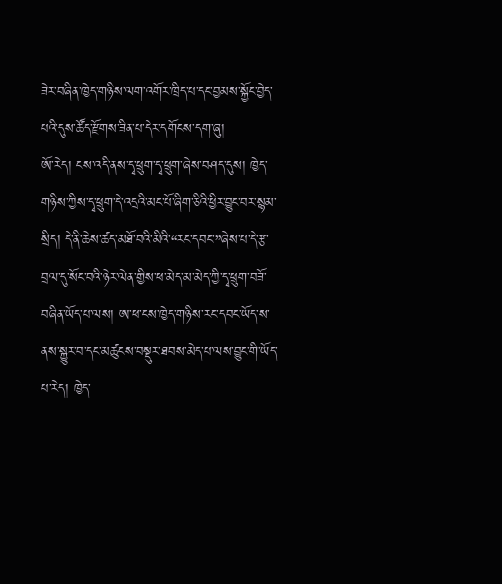ཟེར་བཞིན་ཁྱེད་གཉིས་ལག་འགོར་ཁྲིད་པ་དང་བྱམས་སྐྱོང་བྱེད་པའི་དུས་ཚོད་རྫོགས་ཟིན་པ་དེར་དགོངས་དག་ཞུ།
ཨོ་རེད། ངས་འདི་ནས་དྭ་ཕྲུག་དྭ་ཕྲུག་ཞེས་བཤད་དུས། ཁྱེད་གཉིས་ཀྱིས་དྭ་ཕྲུག་དེ་འདྲའི་མང་པོ་ཞིག་ཅིའི་ཕྱིར་བྱུང་བར་སྙམ་སྲིད། དེ་ནི་ཆེས་ཚད་མཐོ་བའི་མིའི་“རང་དབང་”ཞེས་པ་དེ་རྩ་བྲལ་དུ་སོང་བའི་ཉེར་ལེན་གྱིས་ཕ་མེད་མ་མེད་ཀྱི་དྭ་ཕྲུག་བཟོ་བཞིན་ཡོད་པ་ལས། ཨ་ཕ་ངས་ཁྱེད་གཉིས་རང་དབང་ཡོད་ས་ནས་སྐྱུར་བ་དང་མཚུངས་བསྡུར་ཐབས་མེད་པ་ལས་བྱུང་གི་ཡོད་པ་རེད། ཁྱེད་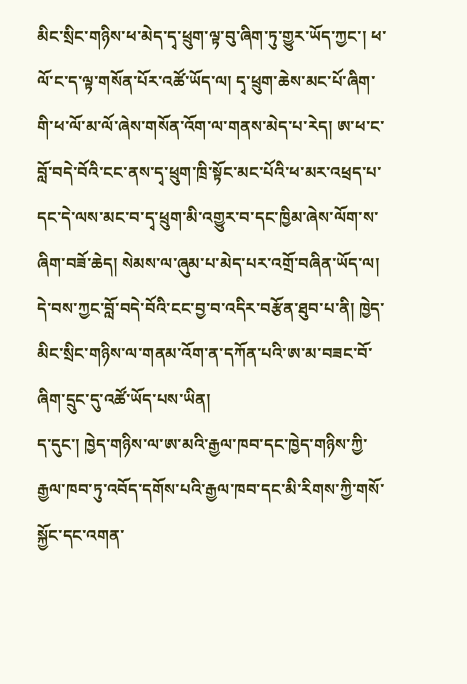མིང་སྲིང་གཉིས་ཕ་མེད་དྭ་ཕྲུག་ལྟ་བུ་ཞིག་ཏུ་གྱུར་ཡོད་ཀྱང་། ཕ་ལོ་ང་ད་ལྟ་གསོན་པོར་འཚོ་ཡོད་ལ། དྭ་ཕྲུག་ཆེས་མང་པོ་ཞིག་གི་ཕ་ལོ་མ་ལོ་ཞེས་གསོན་འོག་ལ་གནས་མེད་པ་རེད། ཨ་ཕ་ང་བློ་བདེ་བོའི་ངང་ནས་དྭ་ཕྲུག་ཁྲི་སྟོང་མང་པོའི་ཕ་མར་འཕྲད་པ་དང་དེ་ལས་མང་བ་དྭ་ཕྲུག་མི་འགྱུར་བ་དང་ཁྱིམ་ཞེས་ལོག་ས་ཞིག་བཟོ་ཆེད། སེམས་ལ་ཞུམ་པ་མེད་པར་འགྲོ་བཞིན་ཡོད་ལ། དེ་བས་ཀྱང་བློ་བདེ་བོའི་ངང་བྱ་བ་འདིར་བརྩོན་ཐུབ་པ་ནི། ཁྱེད་མིང་སྲིང་གཉིས་ལ་གནམ་འོག་ན་དཀོན་པའི་ཨ་མ་བཟང་བོ་ཞིག་དྲུང་དུ་འཚོ་ཡོད་པས་ཡིན།
ད་དུང་། ཁྱེད་གཉིས་ལ་ཨ་མའི་རྒྱལ་ཁབ་དང་ཁྱེད་གཉིས་ཀྱི་རྒྱལ་ཁབ་ཏུ་འབོད་དགོས་པའི་རྒྱལ་ཁབ་དང་མི་རིགས་ཀྱི་གསོ་སྐྱོང་དང་འགན་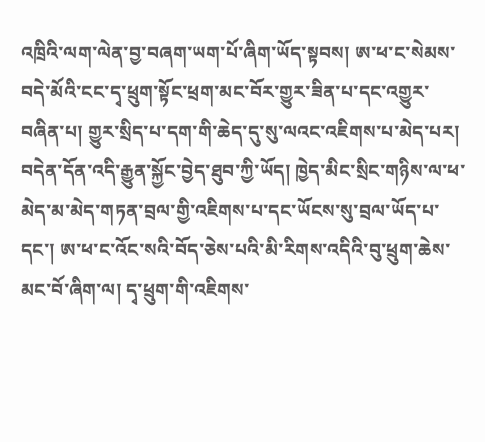འཁྲིའི་ལག་ལེན་བྱ་བཞག་ཡག་པོ་ཞིག་ཡོད་སྟབས། ཨ་ཕ་ང་སེམས་བདེ་མོའི་ངང་དྭ་ཕྲུག་སྟོང་ཕྲག་མང་བོར་གྱུར་ཟིན་པ་དང་འགྱུར་བཞིན་པ། གྱུར་སྲིད་པ་དག་གི་ཆེད་དུ་སུ་ལའང་འཇིགས་པ་མེད་པར། བདེན་དོན་འདི་རྒྱུན་སྐྱོང་བྱེད་ཐུབ་ཀྱི་ཡོད། ཁྱེད་མིང་སྲིང་གཉིས་ལ་ཕ་མེད་མ་མེད་གཏན་བྲལ་གྱི་འཇིགས་པ་དང་ཡོངས་སུ་བྲལ་ཡོད་པ་དང་། ཨ་ཕ་ང་འོང་སའི་བོད་ཅེས་པའི་མི་རིགས་འདིའི་བུ་ཕྲུག་ཆེས་མང་བོ་ཞིག་ལ། དྭ་ཕྲུག་གི་འཇིགས་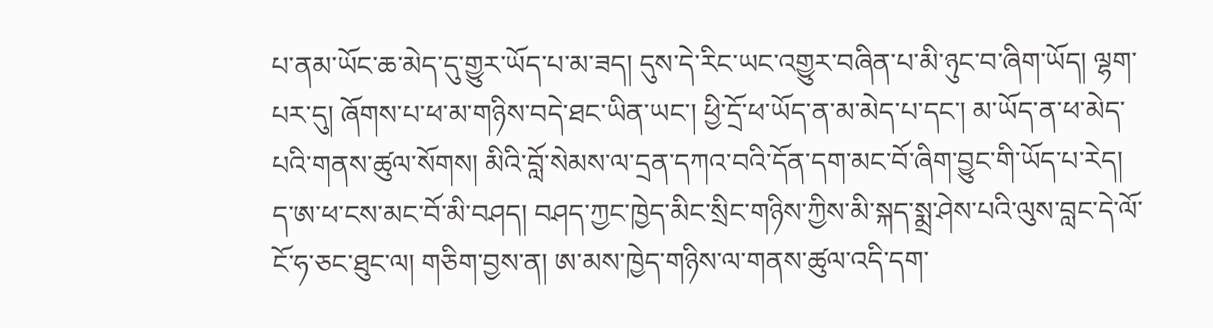པ་ནམ་ཡོང་ཆ་མེད་དུ་གྱུར་ཡོད་པ་མ་ཟད། དུས་དེ་རིང་ཡང་འགྱུར་བཞིན་པ་མི་ཉུང་བ་ཞིག་ཡོད། ལྷག་པར་དུ། ཞོགས་པ་ཕ་མ་གཉིས་བདེ་ཐང་ཡིན་ཡང་། ཕྱི་དྲོ་ཕ་ཡོད་ན་མ་མེད་པ་དང་། མ་ཡོད་ན་ཕ་མེད་པའི་གནས་ཚུལ་སོགས། མིའི་བློ་སེམས་ལ་དྲན་དཀའ་བའི་དོན་དག་མང་བོ་ཞིག་བྱུང་གི་ཡོད་པ་རེད།
ད་ཨ་ཕ་ངས་མང་བོ་མི་བཤད། བཤད་ཀྱང་ཁྱེད་མིང་སྲིང་གཉིས་ཀྱིས་མི་སྐད་སྨྲ་ཤེས་པའི་ལུས་བླང་དེ་ལོ་ངོ་ཧ་ཅང་ཐུང་ལ། གཅིག་བྱས་ན། ཨ་མས་ཁྱེད་གཉིས་ལ་གནས་ཚུལ་འདི་དག་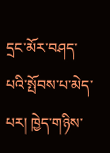དྲང་མོར་བཤད་པའི་སྤོབས་པ་མེད་པར། ཁྱེད་གཉིས་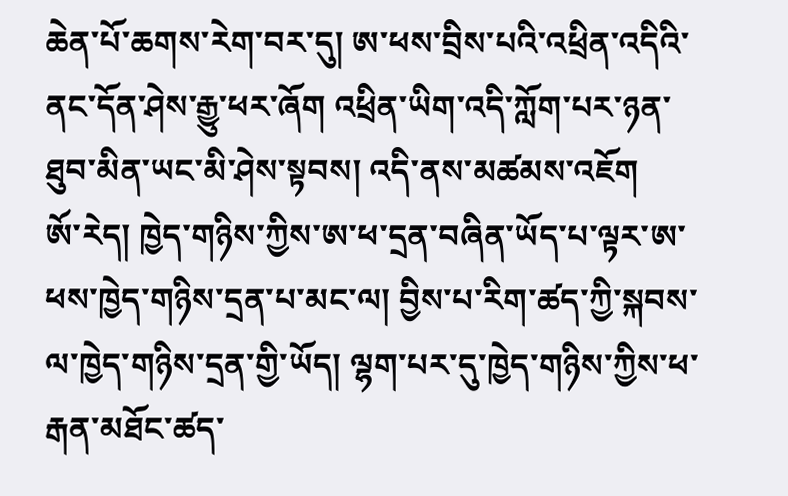ཆེན་པོ་ཆགས་རེག་བར་དུ། ཨ་ཕས་བྲིས་པའི་འཕྲིན་འདིའི་ནང་དོན་ཤེས་རྒྱུ་ཕར་ཞོག འཕྲིན་ཡིག་འདི་ཀློག་པར་ཉན་ཐུབ་མིན་ཡང་མི་ཤེས་སྟབས། འདི་ནས་མཚམས་འཇོག
ཨོ་རེད། ཁྱེད་གཉིས་ཀྱིས་ཨ་ཕ་དྲན་བཞིན་ཡོད་པ་ལྟར་ཨ་ཕས་ཁྱེད་གཉིས་དྲན་པ་མང་ལ། བྱིས་པ་རིག་ཚད་ཀྱི་སྐབས་ལ་ཁྱེད་གཉིས་དྲན་གྱི་ཡོད། ལྷག་པར་དུ་ཁྱེད་གཉིས་ཀྱིས་ཕ་རྒན་མཐོང་ཚད་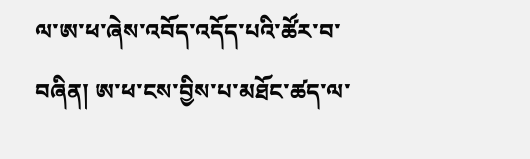ལ་ཨ་ཕ་ཞེས་འབོད་འདོད་པའི་ཚོར་བ་བཞིན། ཨ་ཕ་ངས་བྱིས་པ་མཐོང་ཚད་ལ་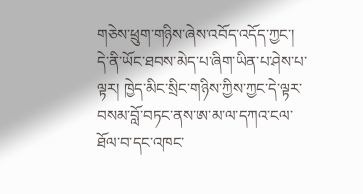གཅེས་ཕྲུག་གཉིས་ཞེས་འབོད་འདོད་ཀྱང་། དེ་ནི་ཡོང་ཐབས་མེད་པ་ཞིག་ཡིན་པ་ཤེས་པ་ལྟར། ཁྱེད་མིང་སྲིང་གཉིས་ཀྱིས་ཀྱང་དེ་ལྟར་བསམ་བློ་བཏང་ནས་ཨ་མ་ལ་དཀའ་ངལ་ཐོལ་བ་དང་འཁང་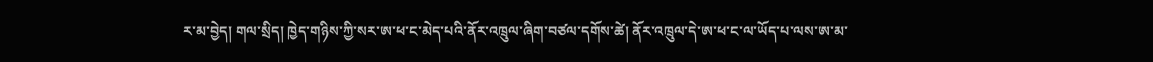ར་མ་བྱེད། གལ་སྲིད། ཁྱེད་གཉིས་ཀྱི་སར་ཨ་ཕ་ང་མེད་པའི་ནོར་འཁྲུལ་ཞིག་བཙལ་དགོས་ཚེ། ནོར་འཁྲུལ་དེ་ཨ་ཕ་ང་ལ་ཡོད་པ་ལས་ཨ་མ་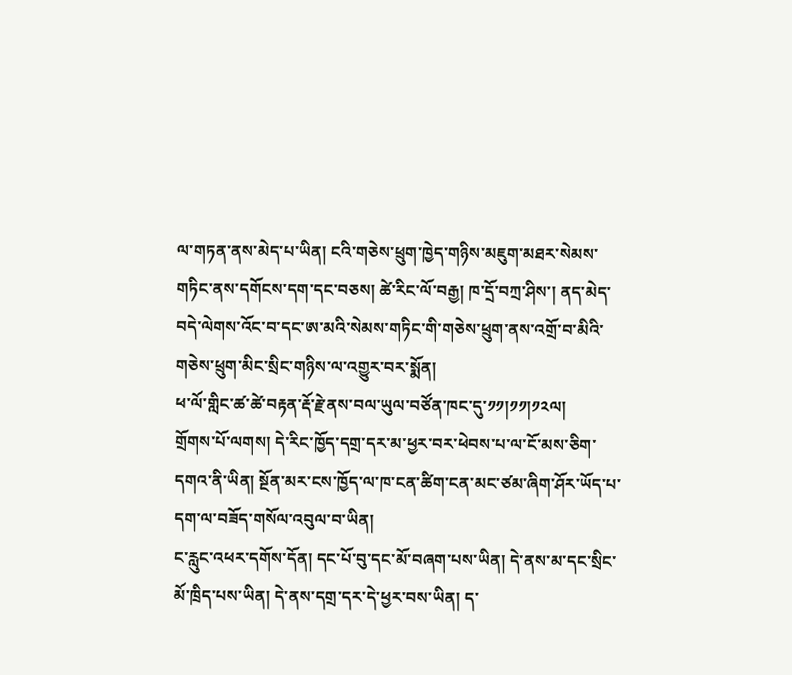ལ་གཏན་ནས་མེད་པ་ཡིན། ངའི་གཅེས་ཕྲུག་ཁྱེད་གཉིས་མཇུག་མཐར་སེམས་གཏིང་ནས་དགོངས་དག་དང་བཅས། ཚེ་རིང་ལོ་བརྒྱ། ཁ་དྲོ་བཀྲ་ཤིས་། ནད་མེད་བདེ་ལེགས་འོང་བ་དང་ཨ་མའི་སེམས་གཏིང་གི་གཅེས་ཕྲུག་ནས་འགྲོ་བ་མིའི་གཅེས་ཕྲུག་མིང་སྲིང་གཉིས་ལ་འགྱུར་བར་སྨོན།
ཕ་ལོ་གླིང་ཚ་ཚེ་བརྟན་རྡོ་རྗེ་ནས་བལ་ཡུལ་བཙོན་ཁང་དུ་༡༡།༡༡།༡༢ལ།
གྲོགས་པོ་ལགས། དེ་རིང་ཁྱོད་དགྲ་དར་མ་ཕྱར་བར་ཕེབས་པ་ལ་ངོ་མས་ཅིག་དགའ་ནི་ཡིན། སྔོན་མར་ངས་ཁྱོད་ལ་ཁ་ངན་ཚིག་ངན་མང་ཙམ་ཞིག་ཤོར་ཡོད་པ་དག་ལ་བཟོད་གསོལ་འབུལ་བ་ཡིན།
ང་རླུང་འཕར་དགོས་དོན། དང་པོ་བུ་དང་མོ་བཞག་པས་ཡིན། དེ་ནས་མ་དང་སྲིང་མོ་ཁྲིད་པས་ཡིན། དེ་ནས་དགྲ་དར་དེ་ཕྱར་བས་ཡིན། ད་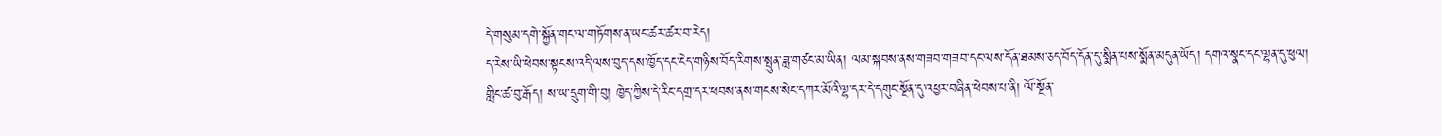དེ་གསུམ་དགེ་སྐྱོན་གང་ལ་གཏོགས་ན་ཡང་ཚར་ཚར་བ་རེད།
ད་རེས་ཡི་ཕེབས་སྟངས་འདི་ལས་བུད་དས་ཁྱོད་དང་ངེད་གཉིས་བོད་རིགས་སྤུན་ཟླ་གཙང་མ་ཡིན། ལམ་སྐབས་ནས་གཟབ་གཟབ་དང་ལས་དོན་ཐམས་ཅད་བོད་དོན་དུ་སྨིན་པས་སྨོན་མདུན་ཡོད། དགའ་སྣང་དང་ལྷན་དུ་ཕུལ།
གླིང་ཚ་བུ་རྒོད། ས་ཡ་དྲུག་གི་བུ། ཁྱེད་ཀྱིས་དེ་རིང་དགྲ་དར་ཕབས་ནས་གངས་སེང་དཀར་མོའི་ལྷ་དར་དེ་དགུང་སྔོན་དུ་འཕྱར་བཞིན་ཕེབས་པ་ནི། ལོ་སྔོན་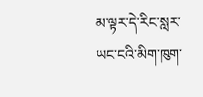མ་ལྟར་དེ་རིང་སླར་ཡང་ངའི་མིག་ཁུག་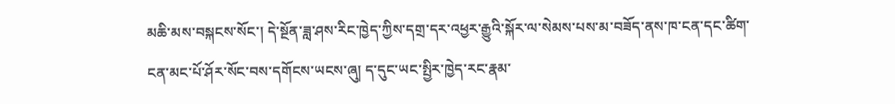མཆི་མས་བསྐངས་སོང་། དེ་སྔོན་ཟླ་ཤས་རིང་ཁྱེད་ཀྱིས་དགྲ་དར་འཕྱར་རྒྱུའི་སྐོར་ལ་སེམས་པས་མ་བཟོད་ནས་ཁ་ངན་དང་ཚིག་ངན་མང་པོ་ཤོར་སོང་བས་དགོངས་ཡངས་ཞུ། ད་དུང་ཡང་སྤྱིར་ཁྱེད་རང་རྣམ་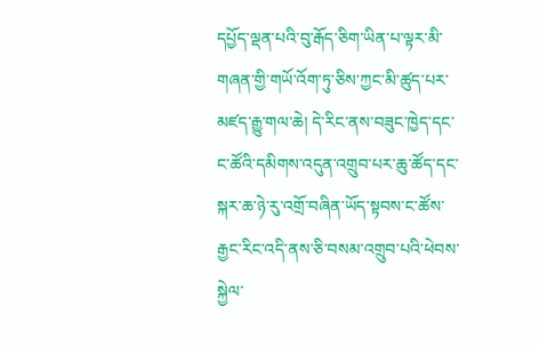དཔྱོད་ལྡན་པའི་བུ་རྒོད་ཅིག་ཡིན་པ་ལྟར་མི་གཞན་གྱི་གཡོ་འོག་ཏུ་ཅིས་ཀྱང་མི་ཚུད་པར་མཛད་རྒྱུ་གལ་ཆེ། དེ་རིང་ནས་བཟུང་ཁྱེད་དང་ང་ཚོའི་དམིགས་འདུན་འགྲུབ་པར་ཆུ་ཚོད་དང་སྐར་ཆ་ཉེ་རུ་འགྲོ་བཞིན་ཡོད་སྟབས་ང་ཚོས་རྒྱང་རིང་འདི་ནས་ཅི་བསམ་འགྲུབ་པའི་ཕེབས་སྐྱེལ་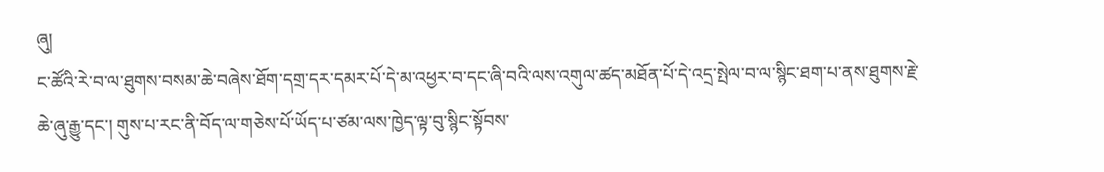ཞུ།
ང་ཚོའི་རེ་བ་ལ་ཐུགས་བསམ་ཆེ་བཞེས་ཐོག་དགྲ་དར་དམར་པོ་དེ་མ་འཕྱར་བ་དང་ཞི་བའི་ལས་འགུལ་ཚད་མཐོན་པོ་དེ་འདྲ་སྤེལ་བ་ལ་སྙིང་ཐག་པ་ནས་ཐུགས་རྗེ་ཆེ་ཞུ་རྒྱུ་དང་། གུས་པ་རང་ནི་བོད་ལ་གཅེས་པོ་ཡོད་པ་ཙམ་ལས་ཁྱེད་ལྟ་བུ་སྙིང་སྟོབས་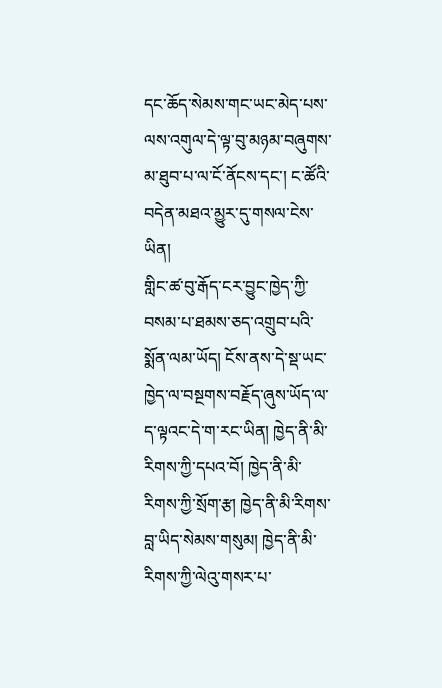དང་ཆོད་སེམས་གང་ཡང་མེད་པས་ལས་འགུལ་དེ་ལྟ་བུ་མཉམ་བཞུགས་མ་ཐུབ་པ་ལ་ངོ་ནོངས་དང་། ང་ཚོའི་བདེན་མཐའ་མྱུར་དུ་གསལ་ངེས་ཡིན།
གླིང་ཚ་བུ་རྒོད་ངར་བྱུང་ཁྱེད་ཀྱི་བསམ་པ་ཐམས་ཅད་འགྲུབ་པའི་སྨོན་ལམ་ཡོད། ངོས་ནས་དེ་སྡ་ཡང་ཁྱེད་ལ་བསྔགས་བརྗོད་ཞུས་ཡོད་ལ་ད་ལྟའང་དེ་ག་རང་ཡིན། ཁྱེད་ནི་མི་རིགས་ཀྱི་དཔའ་བོ། ཁྱེད་ནི་མི་རིགས་ཀྱི་སྲོག་རྩ། ཁྱེད་ནི་མི་རིགས་བླ་ཡིད་སེམས་གསུམ། ཁྱེད་ནི་མི་རིགས་ཀྱི་ལེའུ་གསར་པ་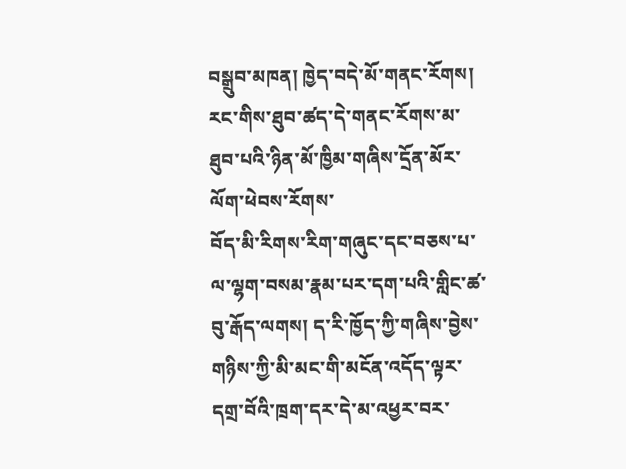བསྒྲུབ་མཁན། ཁྱེད་བདེ་མོ་གནང་རོགས། རང་གིས་ཐུབ་ཚད་དེ་གནང་རོགས་མ་ཐུབ་པའི་ཉིན་མོ་ཁྱིམ་གཞིས་དྲོན་མོར་ལོག་ཕེབས་རོགས་
བོད་མི་རིགས་རིག་གཞུང་དང་བཅས་པ་ལ་ལྷག་བསམ་རྣམ་པར་དག་པའི་གླིང་ཚ་བུ་རྒོད་ལགས། ད་རི་ཁྱོད་ཀྱི་གཞིས་བྱེས་གཉིས་ཀྱི་མི་མང་གི་མངོན་འདོད་ལྟར་དགྲ་བོའི་ཁྲག་དར་དེ་མ་འཕྱར་བར་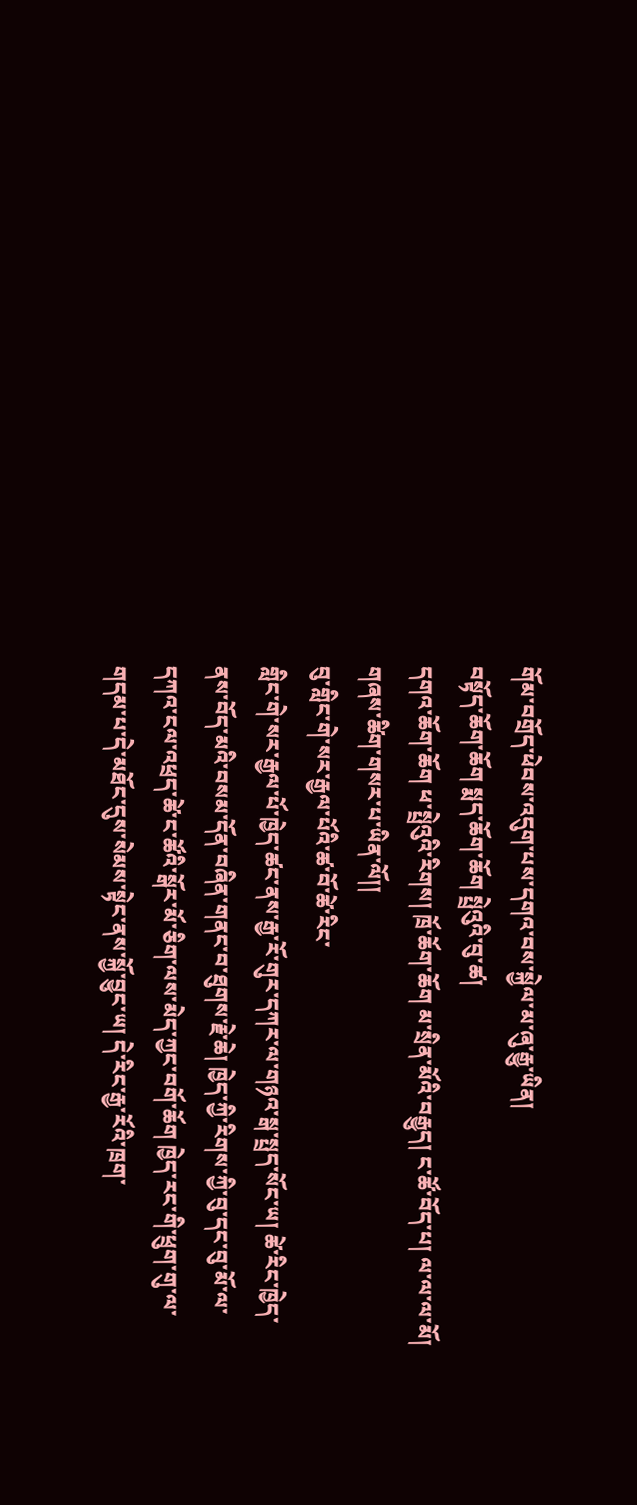གོམ་བགྲོད་ཕེབས་འདུག་པས་དགའ་བས་སྐྱེལ་མ་ཞུ་རྒྱུ་ཡིན།
བསྟོད་ཆོག་ཆོག སྨད་ཆོག་ཆོག སྤྲེའུའི་བུ་ཚ།
དགའ་ཆོག་ཆོག ཕ་སྤྲེའུའི་རིགས། ཁྲོ་ཆོག་ཆོག མ་སྲིན་མོའི་བརྒྱུད། ང་ཚོ་བོད་པ། ལ་ལ་ལ་མོ།
གཞས་ཚིག་གསར་པ་ཡིན་ལོ།།
བུ་གླིང་གེ་སར་རྒྱལ་པོའི་ཚ་བོ་ཚེ་རིང་
གླིང་གེ་སར་རྒྱལ་པོ་ཁྱེད་ཚང་ནས་རྒྱ་རོ་གུར་དཀར་ལ་གཉའ་སྒ་སྤྲད་སོང་ཡ། ཚེ་རིང་ཁྱེད་ནས་བོད་མའི་བསམ་དོན་བཞིན་གནང་བ་ཐུགས་རྗེ་ཆེ། ཁྱེད་ཀྱི་རིགས་ཀྱི་བུ་དང་བུ་མོ་ལ་དཀའ་ངལ་འཕྲད་ཚེ་ང་ཚོའི་སྒོར་མོ་ཅིག་ལས་མེད་ཀྱང་བགོ་ཆོག ཁྱེད་རང་གི་ཕྲུག་གུ་ལ་གདམ་པ་དེ་མཐོང་དུས་སེམས་སྟེང་ནས་སྐྱོ་བྱུང་ཡ། དེ་རིང་རྒྱ་རོའི་ཁྲག་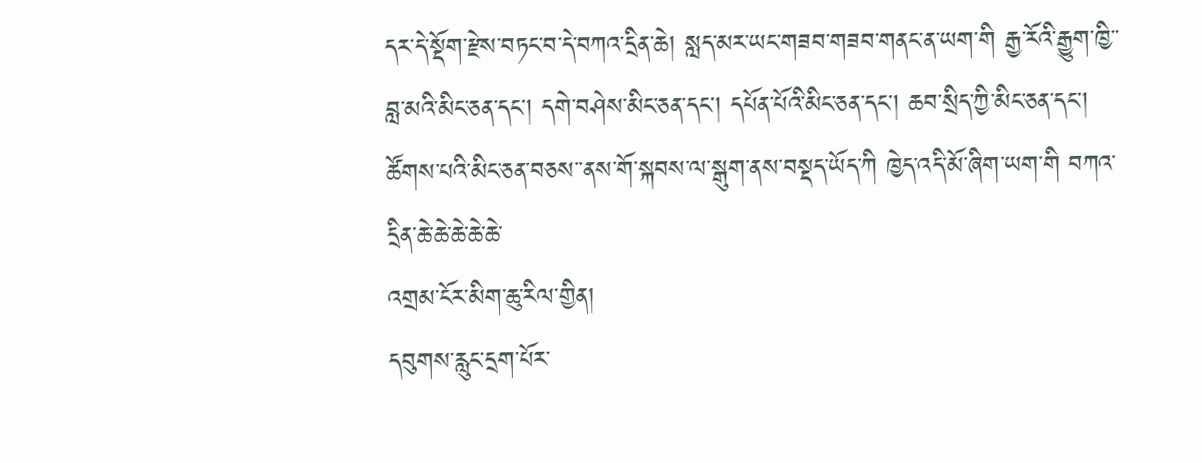དར་དེ་སྡོག་རྫེས་བཏང་བ་དེ་བཀའ་དྲིན་ཆེ། སླད་མར་ཡང་གཟབ་གཟབ་གནང་ན་ཡག་གི རྒྱ་རོའི་རྒྱུག་ཁྱི་་བླ་མའི་མིང་ཅན་དང། དགེ་བཤེས་མིང་ཅན་དང། དཔོན་པོའི་མིང་ཅན་དང། ཆབ་སྲིད་ཀྱི་མིང་ཅན་དང། ཚོགས་པའི་མིང་ཅན་བཅས་་ནས་གོ་སྐབས་ལ་སྒུག་ནས་བསྡད་ཡོད་ཀི ཁྱེད་འདི་མོ་ཞིག་ཡག་གི བཀའ་དྲིན་ཆེ་ཆེ་ཆེ་ཆེ་ཆེ་
འགྲམ་ངོར་མིག་ཆུ་རིལ་གྱིན།
དབུགས་རླུང་དྲག་པོར་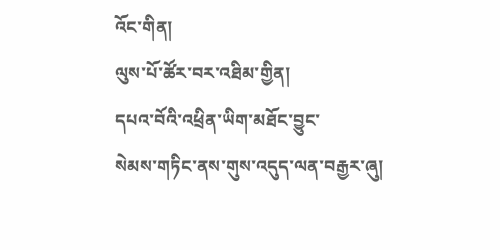འོང་གིན།
ལུས་པོ་ཚོར་བར་འཐིམ་གྱིན།
དཔའ་བོའི་འཕྲིན་ཡིག་མཐོང་བྱུང་
སེམས་གཏིང་ནས་གུས་འདུད་ལན་བརྒྱར་ཞུ།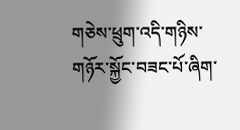གཅེས་ཕྲུག་འདི་གཉིས་གཉོར་སྐྱོང་བཟང་པོ་ཞིག་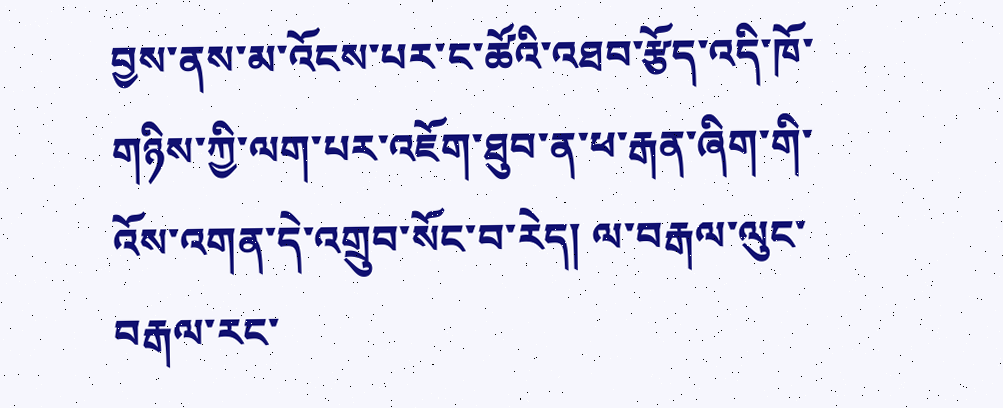བྱས་ནས་མ་འོངས་པར་ང་ཚོའི་འཐབ་རྩོད་འདི་ཁོ་གཉིས་ཀྱི་ལག་པར་འཇོག་ཐུབ་ན་ཕ་རྒན་ཞིག་གི་འོས་འགན་དེ་འགྲུབ་སོང་བ་རེད། ལ་བརྒལ་ལུང་བརྒལ་རང་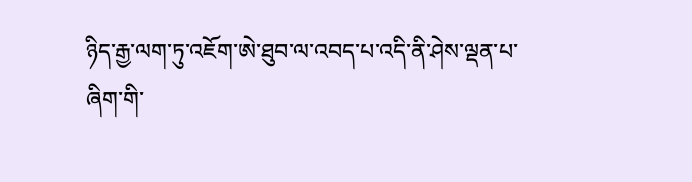ཉིད་རྒྱ་ལག་ཏུ་འཇོག་ཨེ་ཐུབ་ལ་འབད་པ་འདི་ནི་ཤེས་ལྡན་པ་ཞིག་གི་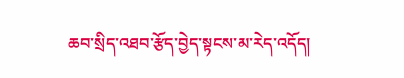ཆབ་སྲིད་འཐབ་རྩོད་བྱེད་སྟངས་མ་རེད་འདོད།